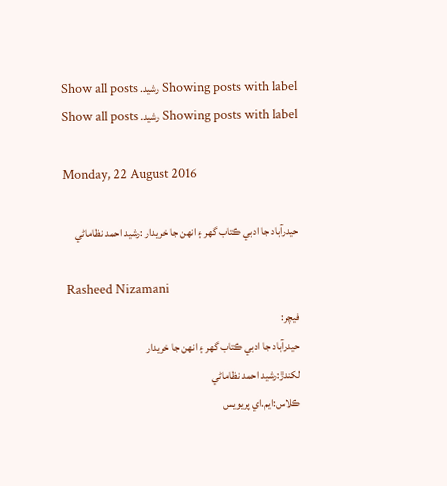Showing posts with label رشيد. Show all posts
Showing posts with label رشيد. Show all posts

Monday, 22 August 2016

حيدرآباد جا ادبي ڪتاب گھر ۽ انهن جا خريدار :رشيد احمد نظاماڻي

 Rasheed Nizamani
فيچر:
حيدرآباد جا ادبي ڪتاب گھر ۽ انهن جا خريدار
لکندڙ:رشيد احمد نظاماڻي
ڪلاس:ايم.اي پريويس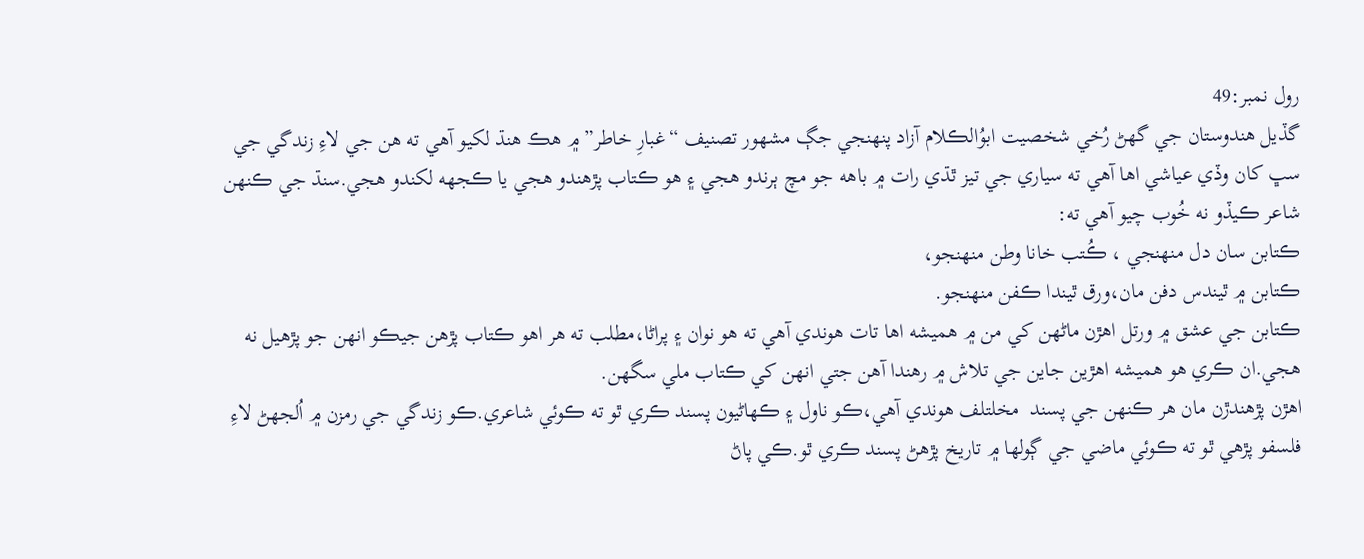رول نمبر:49
گڏيل هندوستان جي گھڻ رُخي شخصيت ابوُالڪلام آزاد پنهنجي جڳ مشهور تصنيف “غبارِ خاطر” ۾ هڪ هنڌ لکيو آهي ته هن جي لاءِ زندگي جي سڀ کان وڏي عياشي اها آهي ته سياري جي تيز ٿڌي رات ۾ باهه جو مچ ٻرندو هجي ۽ هو ڪتاب پڙهندو هجي يا ڪجهه لکندو هجي.سنڌ جي ڪنهن شاعر ڪيڏو نه خُوب چيو آهي ته:
ڪتابن سان دل منهنجي ، ڪُتب خانا وطن منهنجو،
ڪتابن ۾ ٿيندس دفن مان،ورق ٿيندا ڪفن منهنجو.
ڪتابن جي عشق ۾ ورتل اهڙن ماڻهن کي من ۾ هميشه اها تات هوندي آهي ته هو نوان ۽ پراڻا،مطلب ته هر اهو ڪتاب پڙهن جيڪو انهن جو پڙهيل نه هجي.ان ڪري هو هميشه اهڙين جاين جي تلاش ۾ رهندا آهن جتي انهن کي ڪتاب ملي سگھن.
اهڙن پڙهندڙن مان هر ڪنهن جي پسند  مخلتلف هوندي آهي،ڪو ناول ۽ ڪهاڻيون پسند ڪري ٿو ته ڪوئي شاعري.ڪو زندگي جي رمزن ۾ اُلجهڻ لاءِ فلسفو پڙهي ٿو ته ڪوئي ماضي جي ڳولها ۾ تاريخ پڙهڻ پسند ڪري ٿو.ڪي پاڻ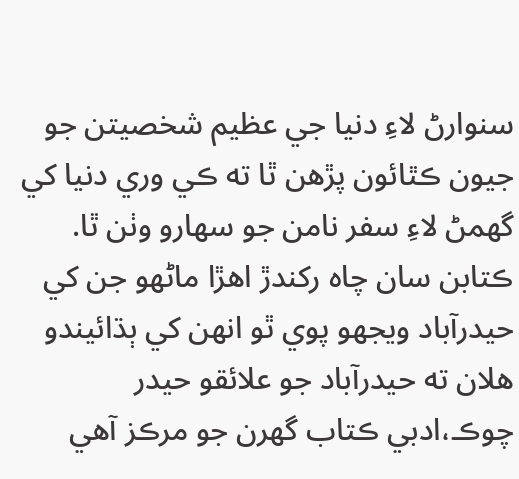سنوارڻ لاءِ دنيا جي عظيم شخصيتن جو جيون ڪٿائون پڙهن ٿا ته ڪي وري دنيا کي گھمڻ لاءِ سفر نامن جو سهارو وٺن ٿا.
ڪتابن سان چاه رکندڙ اهڙا ماڻهو جن کي حيدرآباد ويجهو پوي ٿو انهن کي ٻڌائيندو هلان ته حيدرآباد جو علائقو حيدر چوڪ،ادبي ڪتاب گھرن جو مرڪز آهي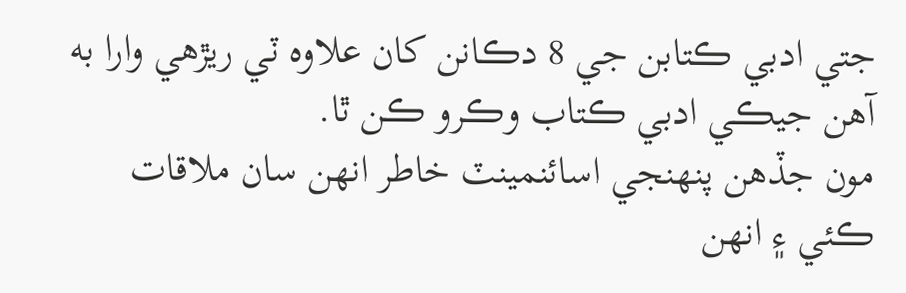جتي ادبي ڪتابن جي 8 دڪانن کان علاوه ٽي ريڙهي وارا به آهن جيڪي ادبي ڪتاب وڪرو ڪن ٿا.
مون جڏهن پنهنجي اسائنمينٽ خاطر انهن سان ملاقات ڪئي ۽ انهن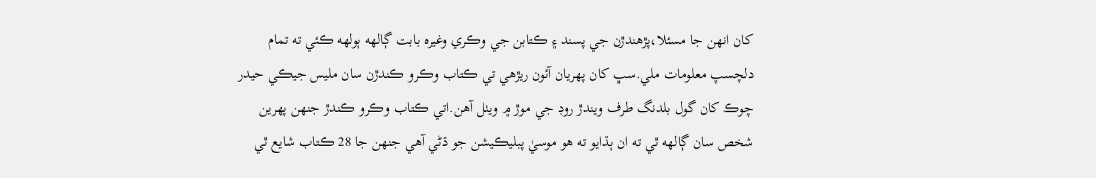کان انهن جا مسئلا،پڙهندڙن جي پسند ۽ ڪتابن جي وڪري وغيره بابت ڳالهه ٻولهه ڪئي ته تمام دلچسپ معلومات ملي.سڀ کان پهريان آئون ريڙهي تي ڪتاب وڪرو ڪندڙن سان مليس جيڪي حيدر چوڪ کان گول بلدنگ طرف ويندڙ روڊ جي موڙ ۾ ويٺل آهن.اتي ڪتاب وڪرو ڪندڙ جنهن پهرين شخص سان ڳالهه ٿي ته ان ٻڌايو ته هو موسيٰ پبليڪيشن جو ڌڻي آهي جنهن جا 28 ڪتاب شايع ٿي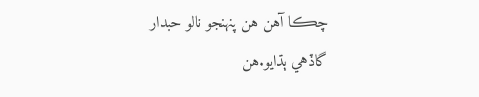چڪا آهن هن پنهنجو نالو حبدار گاڏهي ٻڌايو.هن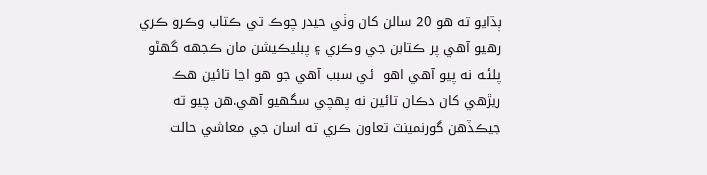ٻڌايو ته هو 20 سالن کان وٺي حيدر چوڪ تي ڪتاب وڪرو ڪري رهيو آهي پر ڪتابن جي وڪري ۽ پبليڪيشن مان ڪجهه گھڻو پلئـه نه پيو آهي اهو  ئي سبب آهي جو هو اڃا تائين هڪ ريڙهي کان دڪان تائين نه پهچي سگھيو آهي.هن چيو ته جيڪڏهن گورنمينٽ تعاون ڪري ته اسان جي معاشي حالت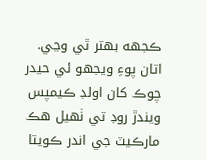ڪجهه بهتر ٿي وڃي.
اتان پوءِ ويجهو ئي حيدر چوڪ کان اولڊ ڪيمپس ويندڙ روڊ تي ٺهيل هڪ مارڪيٽ جي اندر ڪويتا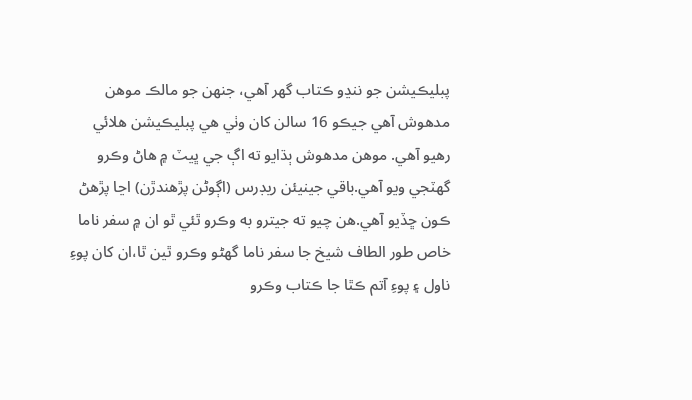پبليڪيشن جو ننڍو ڪتاب گھر آهي، جنهن جو مالڪ موهن مدهوش آهي جيڪو 16 سالن کان وٺي هي پبليڪيشن هلائي رهيو آهي. موهن مدهوش ٻڌايو ته اڳ جي ڀيٽ ۾ هاڻ وڪرو گھٽجي ويو آهي.باقي جينيئن ريڊرس (اڳوڻن پڙهندڙن) اڃا پڙهڻ ڪون ڇڏيو آهي.هن چيو ته جيترو به وڪرو ٿئي ٿو ان ۾ سفر ناما خاص طور الطاف شيخ جا سفر ناما گھڻو وڪرو ٿين ٿا،ان کان پوءِ ناول ۽ پوءِ آتم ڪٿا جا ڪتاب وڪرو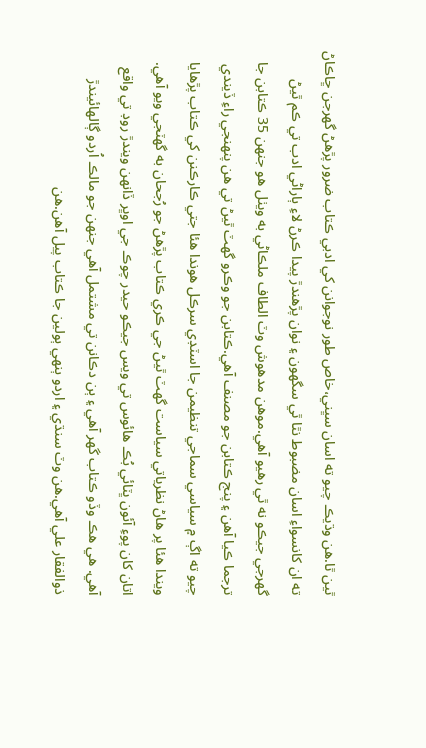ٿين ٿا.هن وڌيڪ چيو ته اسان سڀني،خاص طور نوجوانن کي ادبي ڪتاب ضرور پڙهڻ گھرجن ڇاڪاڻ ته ان کانسواءِ اسان مضبوط نٿا ٿي سگھون ۽ نوان پڙهندڙ پيدا ڪرڻ لاءِ ٻاراڻي ادب تي ڪم ٿيڻ گھرجي جيڪو نه ٿي رهيو آهي.موهن مدهوش وٽ الطاف ملڪاڻي به ويٺل هو جنهن 35 ڪتابن جا ترجما ڪيا آهن ۽ پنج ڪتابن جو مصنف آهي.ڪتابن جو وڪرو گھٽ ٿيڻ تي هن پنهنجي راءِ ڏيندي چيو ته اڳ ۾ سياسي سماجي تنظيمن جا اسٽڊي سرڪل هوندا هئا جتي ڪارڪنن کي ڪتاب پڙهايا ويندا هئا پر هاڻ نظرياتي سياست گھٽ ٿيڻ جي ڪري ڪتاب پڙهڻ جو رُجحان به گھٽجي ويو آهي.
اتان کان پوءِ آئون ڀٽائي بُڪ هائوس تي ويس جيڪو حيدر چوڪ جي اوڀر ڏانهن ويندڙ روڊ تي واقع آهي. هي هڪ وڏو ڪتاب گھر آهي ۽ ٻن دڪانن تي مشتمل آهي جنهن جو مالڪ اُردو ڳالهائيندڙ ذوالفقار علي آهي.هن وٽ سنڌي ۽ اردو ٻنهي ٻولين جا ڪتاب پيل آهن.هن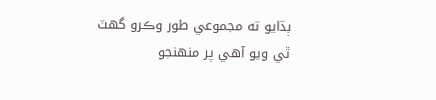ٻڌايو ته مجموعي طور وڪرو گھٽ ٿي ويو آهي پر منهنجو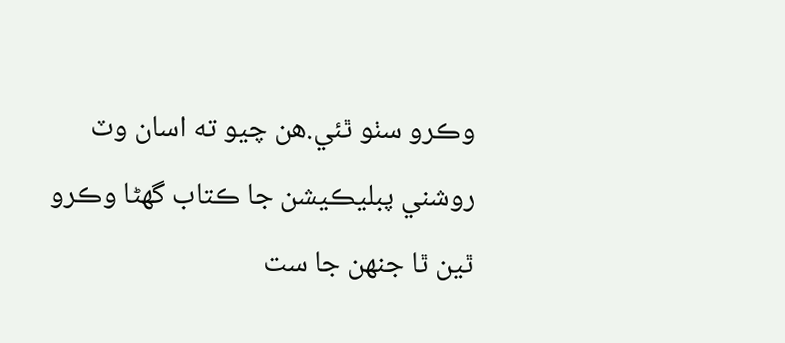وڪرو سٺو ٿئي.هن چيو ته اسان وٽ روشني پبليڪيشن جا ڪتاب گھڻا وڪرو ٿين ٿا جنهن جا ست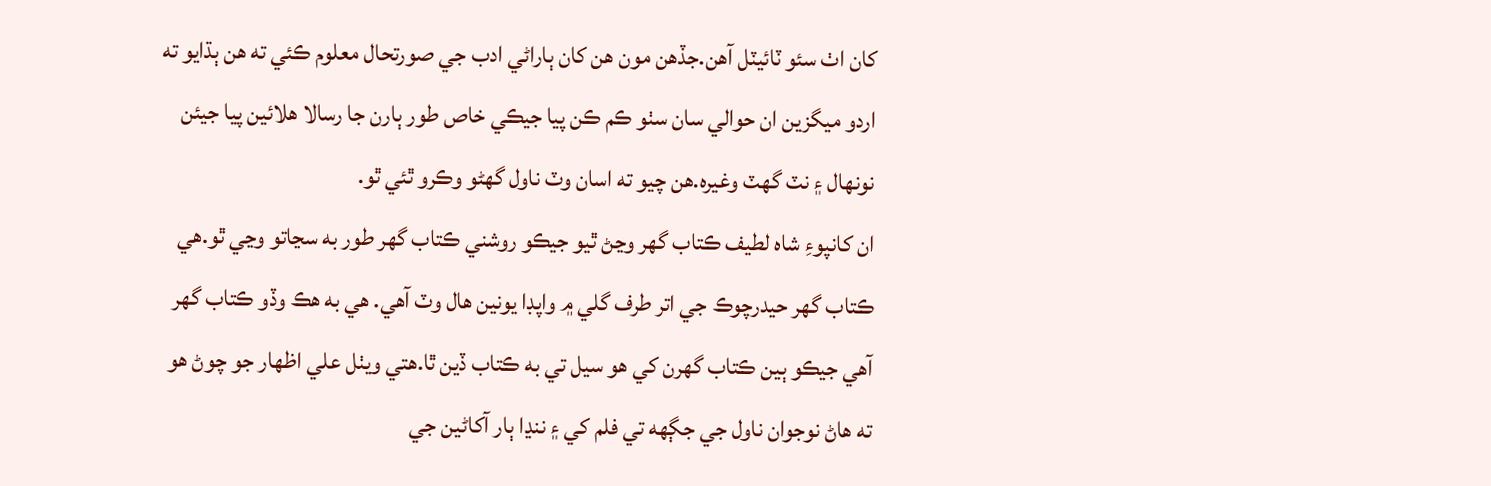کان اٺ سئو ٽائيٽل آهن.جڏهن مون هن کان ٻاراڻي ادب جي صورتحال معلوم ڪئي ته هن ٻڌايو ته اردو ميگزين ان حوالي سان سٺو ڪم ڪن پيا جيڪي خاص طور ٻارن جا رسالا هلائين پيا جيئن نونهال ۽ نٽ گھٽ وغيره.هن چيو ته اسان وٽ ناول گھڻو وڪرو ٿئي ٿو.
ان کانپوءِ شاه لطيف ڪتاب گھر وڃڻ ٿيو جيڪو روشني ڪتاب گھر طور به سڃاتو وڃي ٿو.هي ڪتاب گھر حيدرچوڪ جي اتر طرف گلي ۾ واپڊا يونين هال وٽ آهي. هي به هڪ وڏو ڪتاب گھر آهي جيڪو ٻين ڪتاب گھرن کي هو سيل تي به ڪتاب ڏين ٿا.هتي ويٺل علي اظهار جو چوڻ هو ته هاڻ نوجوان ناول جي جڳهه تي فلم کي ۽ ننڍا ٻار آکاڻين جي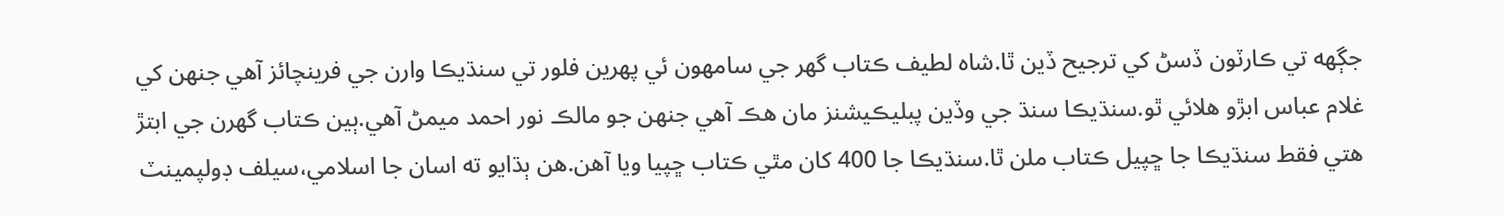جڳهه تي ڪارٽون ڏسڻ کي ترجيح ڏين ٿا.شاه لطيف ڪتاب گھر جي سامهون ئي پهرين فلور تي سنڌيڪا وارن جي فرينچائز آهي جنهن کي غلام عباس ابڙو هلائي ٿو.سنڌيڪا سنڌ جي وڏين پبليڪيشنز مان هڪ آهي جنهن جو مالڪ نور احمد ميمڻ آهي.ٻين ڪتاب گھرن جي ابتڙ هتي فقط سنڌيڪا جا ڇپيل ڪتاب ملن ٿا.سنڌيڪا جا 400 کان مٿي ڪتاب ڇپيا ويا آهن.هن ٻڌايو ته اسان جا اسلامي،سيلف ڊولپمينٽ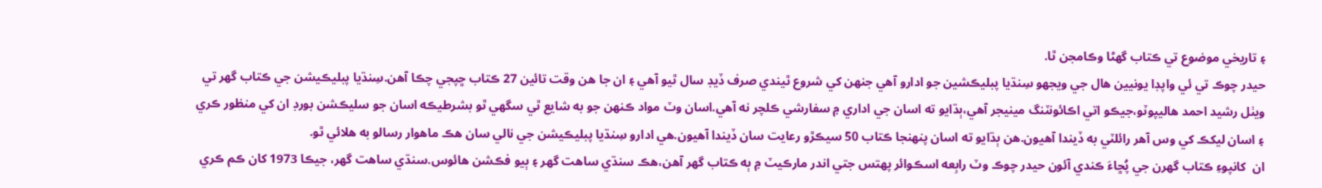۽ تاريخي موضوع تي ڪتاب گھڻا وڪامجن ٿا.
حيدر چوڪ تي ئي واپڊا يونيين هال جي ويجهو سِنڌيا پبليڪشين جو ادارو آهي جنهن کي شروع ٿيندي صرف ڏيڊ سال ٿيو آهي ۽ ان جا هن وقت تائين 27 ڪتاب ڇپجي چڪا آهن.سِنڌيا پبليڪيشن جي ڪتاب گھر تي ويٺل رشيد احمد هاليپوٽو،جيڪو اتي اڪائونٽنگ مينيجر آهي،ٻڌايو ته اسان جي اداري ۾ سفارشي ڪلچر نه آهي.اسان وٽ مواد ڪنهن جو به شايع ٿي سگھي ٿو بشرطيڪه اسان جو سليڪشن بورڊ ان کي منظور ڪري ۽ اسان ليکڪ کي وس آهر رائلٽي به ڏيندا آهيون.هن ٻڌايو ته اسان پنهنجا ڪتاب 50 سيڪڙو رعايت سان ڏيندا آهيون.هي ادارو سِنڌيا پبليڪيشن جي نالي سان هڪ ماهوار رسالو به هلائي ٿو.
ان  کانپوءِ ڪتاب گھرن جي پُڇاءَ ڪندي آئون حيدر چوڪ وٽ رابِعه اسڪوائر پهتس جتي اندر مارڪيٽ ۾ ٻه ڪتاب گھر آهن،هڪ سنڌي ساهت گھر ۽ ٻيو فڪشن هائوس.سنڌي ساهت گهر، جيڪا 1973 کان ڪم ڪري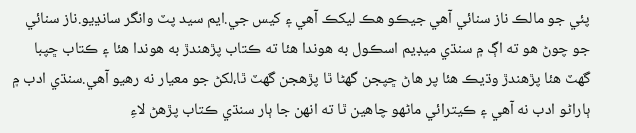پئي جو مالڪ ناز سنائي آهي جيڪو هڪ ليکڪ آهي ۽ کيس جي.ايم سيد پٽ وانگر سانڍيو.ناز سنائي جو چوڻ هو ته اڳ ۾ سنڌي ميڊيم اسڪول به هوندا هئا ته ڪتاب پڙهندڙ به هوندا هئا ۽ ڪتاب ڇپبا گھٽ هئا پڙهندڙ وڌيڪ هئا پر هاڻ ڇپجن گھڻا ٿا پڙهجن گھٽ ٿا،لکڻ جو معيار نه رهيو آهي.سنڌي ادب ۾ ٻاراڻو ادب نه آهي ۽ ڪيترائي ماڻهو چاهين ٿا ته انهن جا ٻار سنڌي ڪتاب پڙهڻ لاءِ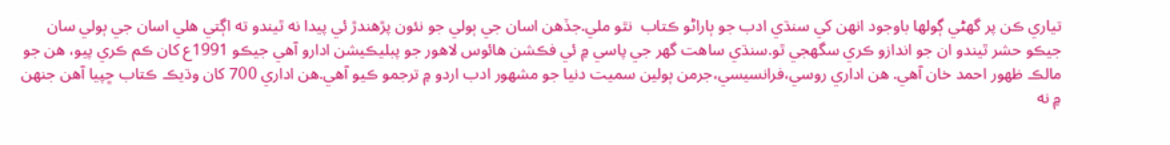تياري ڪن پر گھڻي ڳولها باوجود انهن کي سنڌي ادب جو ٻاراڻو ڪتاب  نٿو ملي.جڏهن اسان جي ٻولي جو نئون پڙهندڙ ئي پيدا نه ٿيندو ته اڳتي هلي اسان جي ٻولي سان جيڪو حشر ٿيندو ان جو اندازو ڪري سگھجي ٿو.سنڌي ساهت گھر جي پاسي ۾ ئي فڪشن هائوس لاهور جو پبليڪيشن ادارو آهي جيڪو 1991ع کان ڪم ڪري پيو، هن جو مالڪ ظهور احمد خان آهي. هن اداري روسي،فرانسيسي،جرمن ٻولين سميت دنيا جو مشهور ادب اردو ۾ ترجمو ڪيو آهي.هن اداري 700 کان وڌيڪ ڪتاب ڇپيا آهن جنهن ۾ نه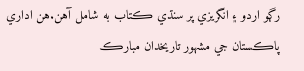رڳو اردو ۽ انگريزي پر سنڌي ڪتاب به شامل آهن.هن اداري پاڪستان جي مشهور تاريخدان مبارڪ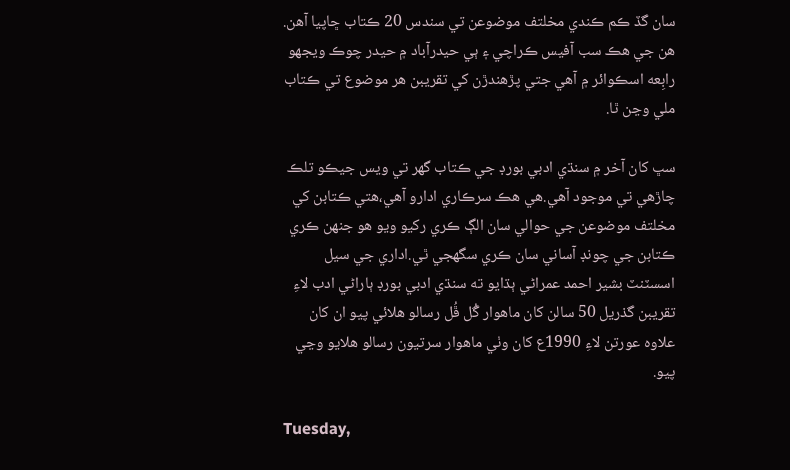سان گڏ ڪم ڪندي مخلتف موضوعن تي سندس 20 ڪتاب ڇاپيا آهن. هن جي هڪ سب آفيس ڪراچي ۽ ٻي حيدرآباد ۾ حيدر چوڪ ويجهو
رابِعه اسڪوائر ۾ آهي جتي پڙهندڙن کي تقريبن هر موضوع تي ڪتاب ملي وڃن ٿا.

سڀ کان آخر ۾ سنڌي ادبي بورڊ جي ڪتاب گھر تي ويس جيڪو تلڪ چاڙهي تي موجود آهي.هي هڪ سرڪاري ادارو آهي،هتي ڪتابن کي مخلتف موضوعن جي حوالي سان الڳ ڪري رکيو ويو هو جنهن ڪري ڪتابن جي چونڊ آساني سان ڪري سگھجي ٿي.اداري جي سيل اسسٽنٽ بشير احمد عمراڻي ٻڌايو ته سنڌي ادبي بورڊ ٻاراڻي ادب لاءِ تقريبن گذريل 50 سالن کان ماهوار گُل ڦُل رسالو هلائي پيو ان کان علاوه عورتن لاءِ 1990ع کان وٺي ماهوار سرتيون رسالو هلايو وڃي پيو.

Tuesday,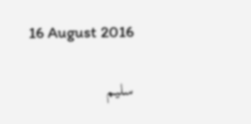16 August 2016

سليم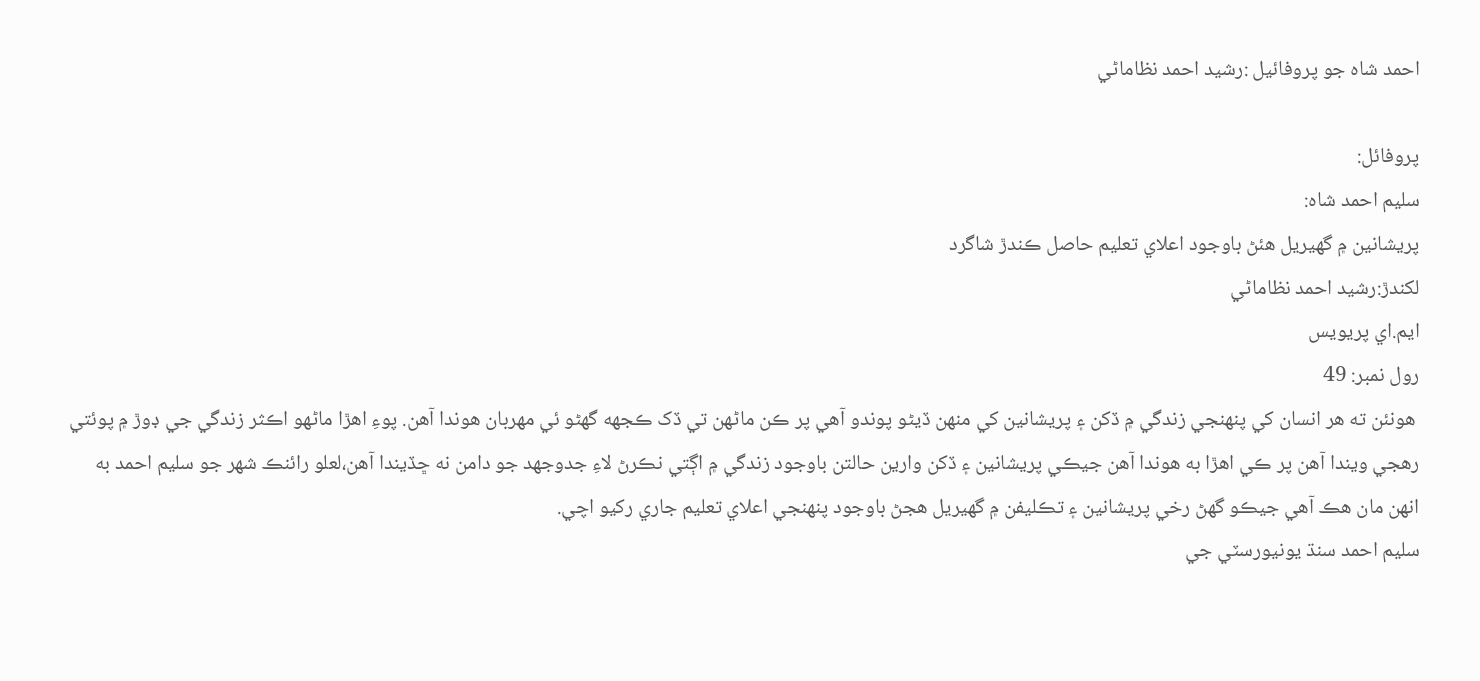احمد شاه جو پروفائيل :رشيد احمد نظاماڻي

پروفائل:
سليم احمد شاه:
پريشانين ۾ گھيريل هئڻ باوجود اعلاي تعليم حاصل ڪندڙ شاگرد
لکندڙ:رشيد احمد نظاماڻي
ايم.اي پريويس
رول نمبر: 49
 هونئن ته هر انسان کي پنهنجي زندگي ۾ ڏکن ۽ پريشانين کي منهن ڏيڻو پوندو آهي پر ڪن ماڻهن تي ڏک ڪجهه گھڻو ئي مهربان هوندا آهن. پوءِ اهڙا ماڻهو اڪثر زندگي جي ڊوڙ ۾ پوئتي رهجي ويندا آهن پر ڪي اهڙا به هوندا آهن جيڪي پريشانين ۽ ڏکن وارين حالتن باوجود زندگي ۾ اڳتي نڪرڻ لاءِ جدوجهد جو دامن نه ڇڏيندا آهن،لعلو رائنڪ شهر جو سليم احمد به انهن مان هڪ آهي جيڪو گھڻ رخي پريشانين ۽ تڪليفن ۾ گھيريل هجڻ باوجود پنهنجي اعلاي تعليم جاري رکيو اچي.
سليم احمد سنڌ يونيورسٽي جي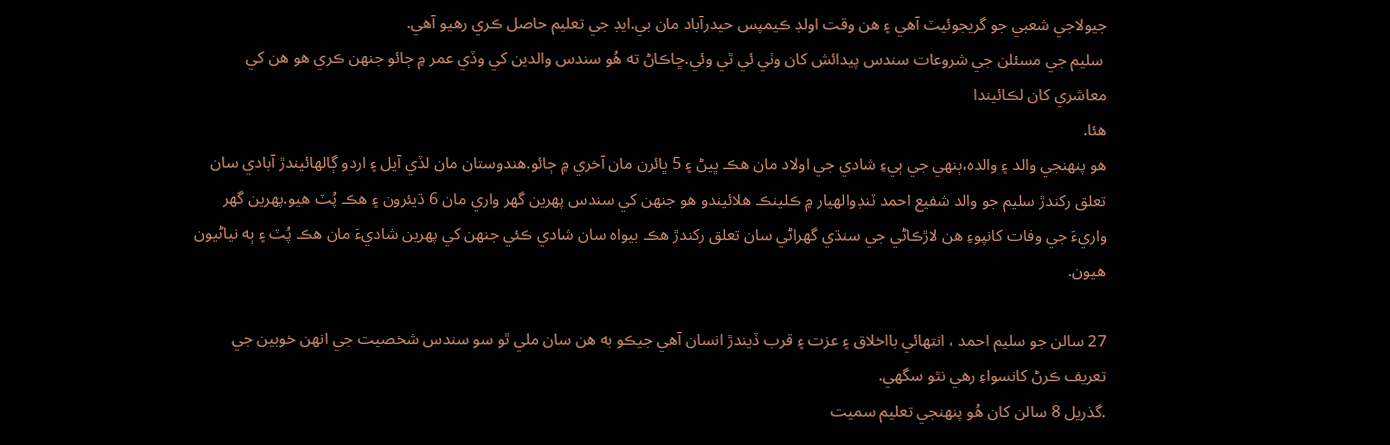جيولاجي شعبي جو گريجوئيٽ آهي ۽ هن وقت اولڊ ڪيمپس حيدرآباد مان بي.ايڊ جي تعليم حاصل ڪري رهيو آهي.
 سليم جي مسئلن جي شروعات سندس پيدائش کان وٺي ئي ٿي وئي.ڇاڪاڻ ته هُو سندس والدين کي وڏي عمر ۾ ڄائو جنهن ڪري هو هن کي معاشري کان لڪائيندا
هئا.
هو پنهنجي والد ۽ والده،ٻنهي جي ٻيءِ شادي جي اولاد مان هڪ ڀيڻ ۽ 5 ڀائرن مان آخري ۾ ڄائو.هندوستان مان لڏي آيل ۽ اردو ڳالهائيندڙ آبادي سان تعلق رکندڙ سليم جو والد شفيع احمد ٽنڊوالهيار ۾ ڪلينڪ هلائيندو هو جنهن کي سندس پهرين گهر واري مان 6 ڌيئرون ۽ هڪ پُٽ هيو.پهرين گھر واريءَ جي وفات کانپوءِ هن لاڙڪاڻي جي سنڌي گھراڻي سان تعلق رکندڙ هڪ بيواه سان شادي ڪئي جنهن کي پهرين شاديءَ مان هڪ پُٽ ۽ ٻه نياڻيون هيون.

27 سالن جو سليم احمد ، انتهائي بااخلاق ۽ عزت ۽ قرب ڏيندڙ انسان آهي جيڪو به هن سان ملي ٿو سو سندس شخصيت جي انهن خوبين جي تعريف ڪرڻ کانسواءِ رهي نٿو سگھي.
.گذريل 8 سالن کان هُو پنهنجي تعليم سميت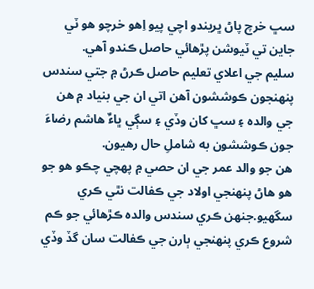سڀ خرچ پاڻ ڀريندو اچي پيو اِهو خرچو هو ٽي جاين تي ٽيوشن پڙهائي حاصل ڪندو آهي.
سليم جي اعلاي تعليم حاصل ڪرڻ ۾ جتي سندس پنهنجون ڪوششون آهن اتي ان جي بنياد ۾ هن جي والده ۽ سڀ کان وڏي ۽ سڳي ڀاءٌ هاشم رضاءَ جون ڪوششون به شاملِ حال رهيون.
هن جو والد عمر جي ان حصي ۾ پهچي چڪو هو جو هو هاڻ پنهنجي اولاد جي ڪفالت نٿي ڪري سگھيو.جنهن ڪري سندس والده ڪڙهائي جو ڪم شروع ڪري پنهنجي ٻارن جي ڪفالت سان گڏ وڏي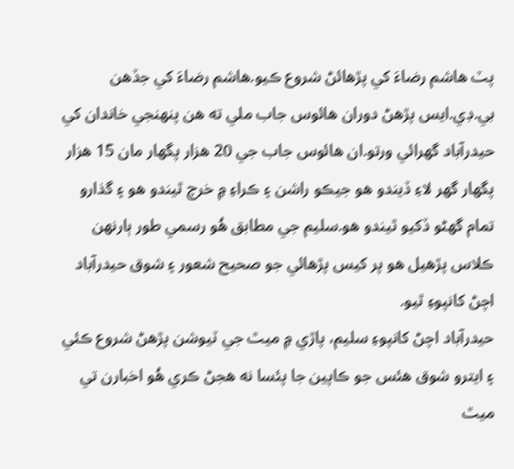پٽ هاشم رضاءَ کي پڙهائڻ شروع ڪيو.هاشم رضاءَ کي جڏهن بي.ڊي.ايس پڙهڻ دوران هائوس جاب ملي ته هن پنهنجي خاندان کي حيدرآباد گھرائي ورتو.ان هائوس جاب جي 20 هزار پگھار مان 15 هزار پگھار گهر لاءِ ڏيندو هو جيڪو راشن ۽ ڪراءِ ۾ خرچ ٿيندو هو ۽ گذارو تمام گھڻو ڏکيو ٿيندو هو.سليم جي مطابق هُو رسمي طور ٻارنهن ڪلاس پڙهيل هو پر کيس پڙهائي جو صحيح شعور ۽ شوق حيدرآباد اچڻ کانپوءِ ٿيو.
حيدرآباد اچڻ کانپوءِ سليم، پاڙي ۾ ميٿ جي ٽيوشن پڙهڻ شروع ڪئي ۽ ايترو شوق هئس جو ڪاپين جا پئسا نه هجڻ ڪري هُو اخبارن تي ميٿ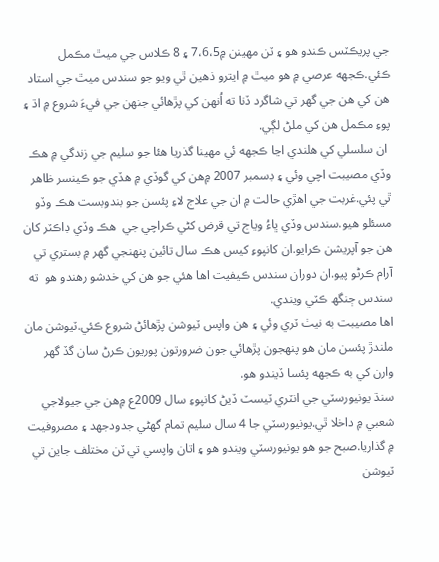جي پريڪٽس ڪندو هو ۽ ٽن مهينن ۾7،6،5 ۽ 8 ڪلاس جي ميٿ مڪمل ڪئي.ڪجهه عرصي ۾ هو ميٿ ۾ ايترو ذهين ٿي ويو جو سندس ميٿ جي استاد هن کي هن جي گهر تي شاگرد ڏنا ته اُنهن کي پڙهائي جنهن جي فيءَ شروع ۾ اڌ ۽ پوءِ مڪمل هن کي ملڻ لڳي.
 ان سلسلي کي هلندي اڃا ڪجهه ئي مهينا گذريا هئا جو سليم جي زندگي ۾ هڪ وڏي مصيبت اچي وئي ۽ ڊسمبر 2007 ۾هن کي گوڏي ۾ هڏي جو ڪينسر ظاهر ٿي پئي.غربت جي اهڙي حالت ۾ ان جي علاج لاءِ پئسن جو بندوبست هڪ وڏو مسئلو هيو.سندس وڏي ڀاءُ وياج تي قرض کڻي ڪراچي جي  هڪ وڏي ڊاڪٽر کان هن جو آپريشن ڪرايو.ان کانپوءِ کيس هڪ سال تائين پنهنجي گھر ۾ بستري تي آرام ڪرڻو پيو.ان دوران سندس ڪيفيت اها هئي جو هن کي خدشو رهندو هو  ته سندس ڄنگھ ڪٽي ويندي.
اها مصيبت به نيٺ ٽري وئي ۽ هن واپس ٽيوشن پڙهائڻ شروع ڪئي.ٽيوشن مان
ملندڙ پئسن مان هو پنهجون پڙهائي جون ضرورتون پوريون ڪرڻ سان گڏ گھر وارن کي به ڪجهه پئسا ڏيندو هو.
سنڌ يونيورسٽي جي انٽري ٽيسٽ ڏيڻ کانپوءِ سال 2009ع ۾هن جي جيولاجي شعبي ۾ داخلا ٿي.يونيورسٽي جا 4 سال سليم تمام گھڻي جدودجهد ۽ مصروفيت ۾ گذاريا.صبح جو هو يونيورسٽي ويندو هو ۽ اتان واپسي تي ٽن مختلف جاين تي ٽيوشن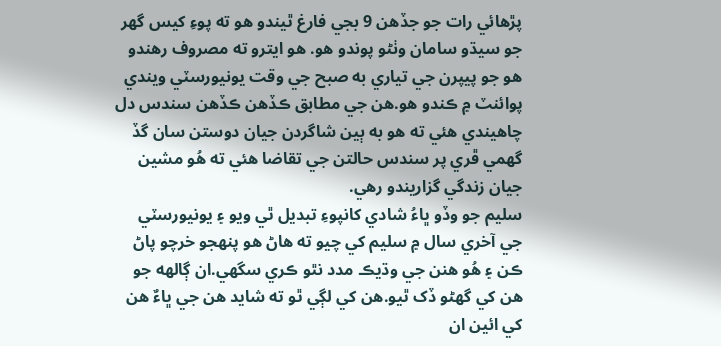پڙهائي رات جو جڏهن 9 بجي فارغ ٿيندو هو ته پوءِ کيس گھر جو سيڌو سامان وٺڻو پوندو هو. هو ايترو ته مصروف رهندو هو جو پيپرن جي تياري به صبح جي وقت يونيورسٽي ويندي پوائنٽ ۾ ڪندو هو.هن جي مطابق ڪڏهن ڪڏهن سندس دل چاهيندي هئي ته هو به ٻين شاگردن جيان دوستن سان گڏ گھمي ڦري پر سندس حالتن جي تقاضا هئي ته هُو مشين جيان زندگي گزاريندو رهي.
سليم جو وڏو ڀاءُ شادي کانپوءِ تبديل ٿي ويو ۽ يونيورسٽي جي آخري سال ۾ سليم کي چيو ته هاڻ هو پنهجو خرچو پاڻ ڪن ۽ هُو هنن جي وڌيڪ مدد نٿو ڪري سگھي.ان ڳالهه جو هن کي گھڻو ڏک ٿيو.هن کي لڳي ٿو ته شايد هن جي ڀاءٌ هن کي ائين ان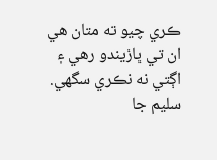ڪري چيو ته متان هي ان تي ڀاڙيندو رهي ۽ اڳتي نه نڪري سگهي.
سليم جا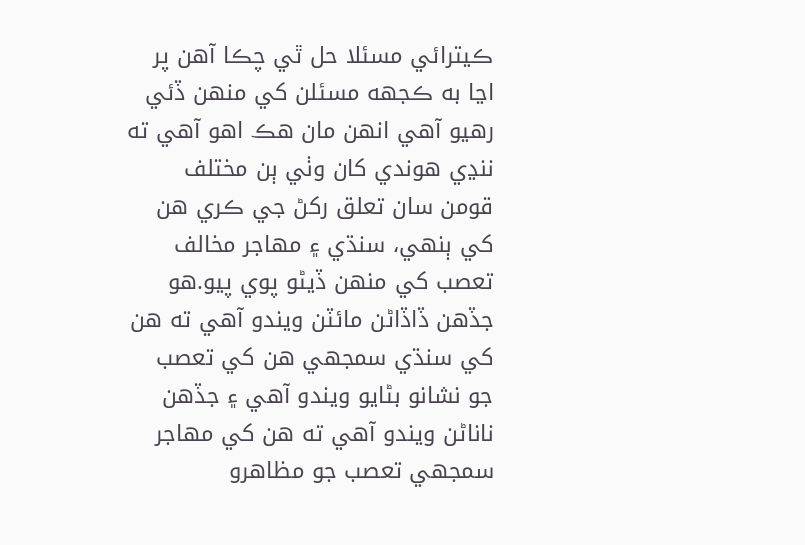ڪيترائي مسئلا حل ٿي چڪا آهن پر اڃا به ڪجهه مسئلن کي منهن ڏئي رهيو آهي انهن مان هڪ اهو آهي ته ننڍي هوندي کان وٺي ٻن مختلف قومن سان تعلق رکڻ جي ڪري هن کي ٻنهي، سنڌي ۽ مهاجر مخالف تعصب کي منهن ڏيڻو پوي پيو.هو جڏهن ڏاڏاڻن مائٽن ويندو آهي ته هن کي سنڌي سمجهي هن کي تعصب جو نشانو بڻايو ويندو آهي ۽ جڏهن ناناڻن ويندو آهي ته هن کي مهاجر سمجهي تعصب جو مظاهرو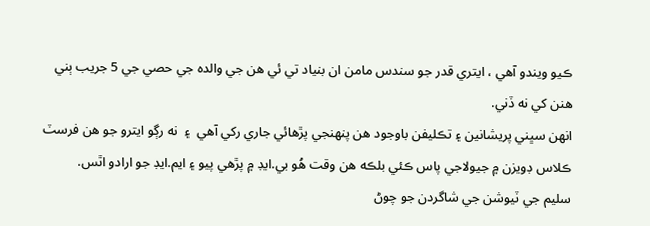ڪيو ويندو آهي ، ايتري قدر جو سندس مامن ان بنياد تي ئي هن جي والده جي حصي جي 5 جريب ٻني هنن کي نه ڏني.
انهن سڀني پريشانين ۽ تڪليفن باوجود هن پنهنجي پڙهائي جاري رکي آهي  ۽  نه رڳو ايترو جو هن فرسٽ ڪلاس ڊويزن ۾ جيولاجي پاس ڪئي بلڪه هن وقت هُو بي.ايڊ ۾ پڙهي پيو ۽ ايم.ايڊ جو ارادو اٿس.
سليم جي ٽيوشن جي شاگردن جو چوڻ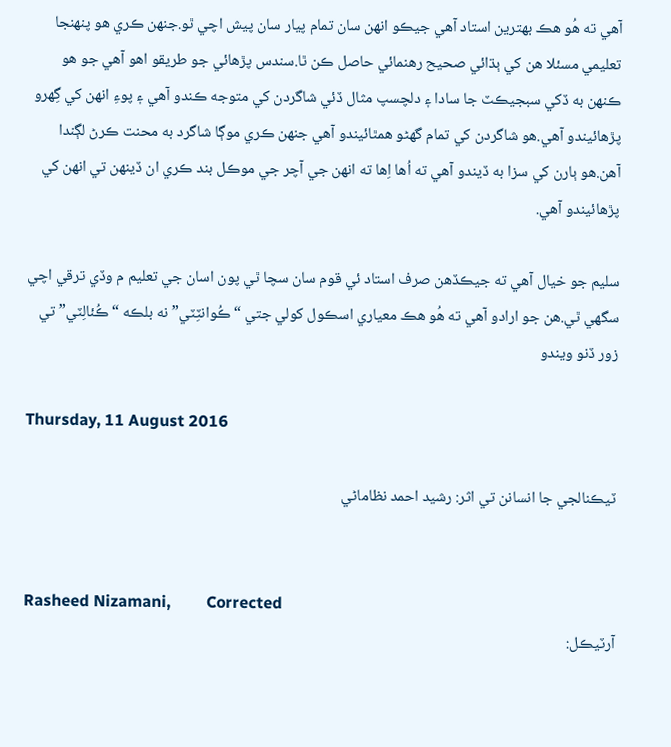آهي ته هُو هڪ بهترين استاد آهي جيڪو انهن سان تمام پيار سان پيش اچي ٿو.جنهن ڪري هو پنهنجا تعليمي مسئلا هن کي ٻڌائي صحيح رهنمائي حاصل ڪن ٿا.سندس پڙهائي جو طريقو اهو آهي جو هو ڪنهن به ڏکي سبجيڪٽ جا سادا ۽ دلچسپ مثال ڏئي شاگردن کي متوجه ڪندو آهي ۽ پوءِ انهن کي گِھرو پڙهائيندو آهي.هو شاگردن کي تمام گھڻو همٿائيندو آهي جنهن ڪري موڳا شاگرد به محنت ڪرڻ لڳندا آهن.هو ٻارن کي سزا به ڏيندو آهي ته اُها اِها ته انهن جي آچر جي موڪل بند ڪري ان ڏينهن تي انهن کي پڙهائيندو آهي.

سليم جو خيال آهي ته جيڪڏهن صرف استاد ئي قوم سان سچا ٿي پون اسان جي تعليم م وڏي ترقي اچي سگھي ٿي.هن جو ارادو آهي ته هُو هڪ معياري اسڪول کولي جتي “ڪُوانٽِٽي” نه بلڪه “ڪُئالِٽي” تي زور ڏنو ويندو

Thursday, 11 August 2016

ٽيڪنالجي جا انسانن تي اثر: رشيد احمد نظاماڻي


Rasheed Nizamani,         Corrected
آرٽيڪل: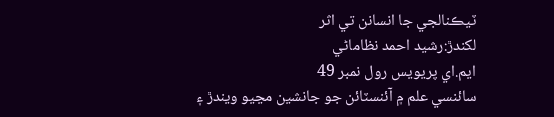ٽيڪنالجي جا انسانن تي اثر
لکندڙ:رشيد احمد نظاماڻي
ايم.اي پريويس رول نمبر 49
سائنسي علم ۾ آئنسٽائن جو جانشين مڃيو ويندڙ ۽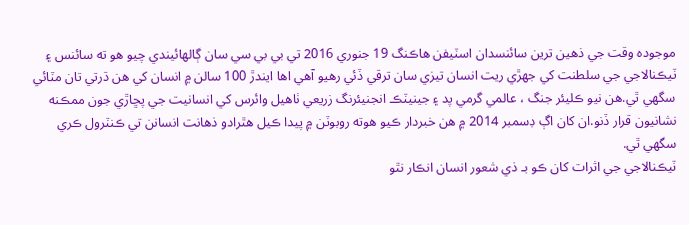موجوده وقت جي ذهين ترين سائنسدان اسٽيفن هاڪنگ 19 جنوري 2016 تي بي بي سي سان ڳالهائيندي چيو هو ته سائنس ۽ ٽيڪنالاجي جي سلطنت کي جهڙي ريت انسان تيزي سان ترقي ڏئي رهيو آهي اها ايندڙ 100 سالن ۾ انسان کي هن ڌرتي تان مٽائي سگهي ٿي.هن نيو ڪليئر جنگ ، عالمي گرمي پد ۽ جينيٽڪ انجنيئرنگ زريعي ٺاهيل وائرس کي انسانيت جي پڇاڙي جون ممڪنه نشانيون قرار ڏنو.ان کان اڳ ڊسمبر 2014 ۾ هن خبردار ڪيو هوته روبوٽن ۾ پيدا ڪيل هٿرادو ذهانت انسانن تي ڪنٽرول ڪري سگهي ٿي.
ٽيڪنالاجي جي اثرات کان ڪو بـ ذي شعور انسان انڪار نٿو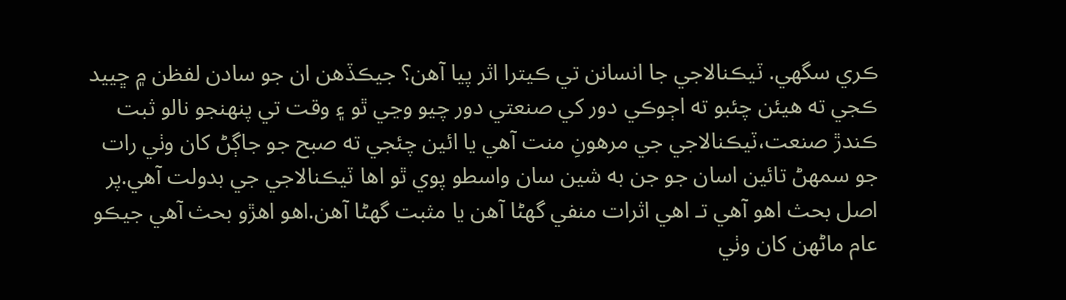ڪري سگهي. ٽيڪنالاجي جا انسانن تي ڪيترا اثر پيا آهن؟ جيڪڏهن ان جو سادن لفظن ۾ ڇييد ڪجي ته هيئن چئبو ته اڄوڪي دور کي صنعتي دور چيو وڃي ٿو ۽ وقت تي پنهنجو نالو ثبت ڪندڙ صنعت،ٽيڪنالاجي جي مرهونِ منت آهي يا ائين چئجي ته صبح جو جاڳڻ کان وٺي رات جو سمهڻ تائين اسان جو جن به شين سان واسطو پوي ٿو اها ٽيڪنالاجي جي بدولت آهي.پر اصل بحث اهو آهي تـ اهي اثرات منفي گھڻا آهن يا مثبت گھڻا آهن.اهو اهڙو بحث آهي جيڪو عام ماڻهن کان وٺي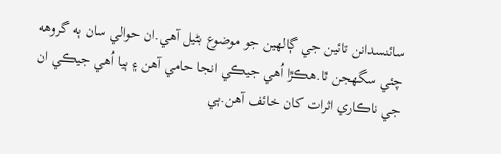سائنسدانن تائين جي ڳالهين جو موضوع بڻيل آهي.ان حوالي سان ٻه گروهه چئي سگھجن ٿا.هڪڙا اُهي جيڪي انجا حامي آهن ۽ ٻيا اُهي جيڪي ان جي ناڪاري اثرات کان خائف آهن.ٻي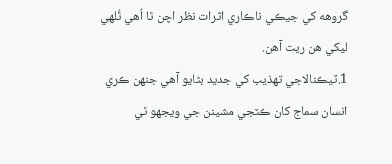گروهه کي جيڪي ناڪاري اثرات نظر اچن ٿا اُهي ٿُلهي ليکي هن ريت آهن.
1.ٽيڪنالاجي تهذيب کي جديد بڻايو آهي جنهن ڪري انسان سماج کان ڪٽجي مشينن جي ويجهو ٿي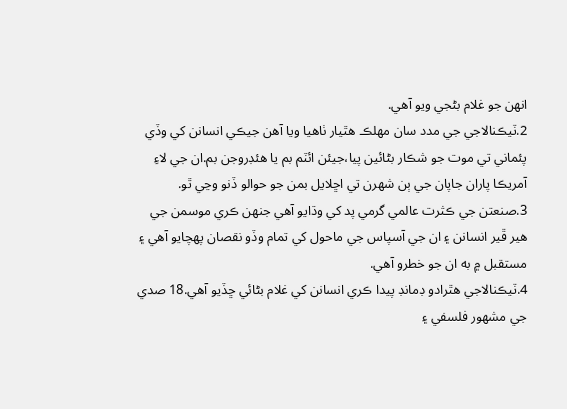انهن جو غلام بڻجي ويو آهي.
2.ٽيڪنالاجي جي مدد سان مهلڪ هٿيار ٺاهيا ويا آهن جيڪي انسانن کي وڏي پئماني تي موت جو شڪار بڻائين پيا،جيئن ائٽم بم يا هئڊروجن بم.ان جي لاءِ آمريڪا پاران جاپان جي ٻن شهرن تي اڇلايل بمن جو حوالو ڏنو وڃي ٿو.
3.صنعتن جي ڪثرت عالمي گرمي پد کي وڌايو آهي جنهن ڪري موسمن جي هير ڦير انسانن ۽ ان جي آسپاس جي ماحول کي تمام وڏو نقصان پهچايو آهي ۽ مستقبل ۾ به ان جو خطرو آهي.
4.ٽيڪنالاجي هٿرادو ڊمانڊ پيدا ڪري انسانن کي غلام بڻائي ڇڏيو آهي.18 صدي جي مشهور فلسفي ۽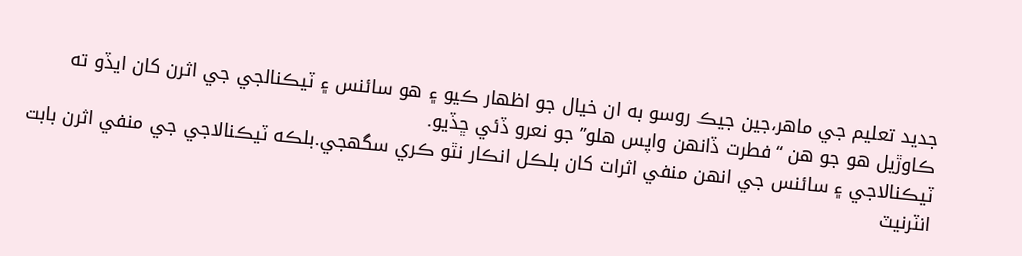جديد تعليم جي ماهر،جين جيڪ روسو به ان خيال جو اظهار ڪيو ۽ هو سائنس ۽ ٽيڪنالجي جي اثرن کان ايڏو ته ڪاوڙيل هو جو هن “فطرت ڏانهن واپس هلو” جو نعرو ڏئي ڇڏيو.
ٽيڪنالاجي ۽ سائنس جي انهن منفي اثرات کان بلڪل انڪار نٿو ڪري سگھجي.بلڪه ٽيڪنالاجي جي منفي اثرن بابت انٽرنيٽ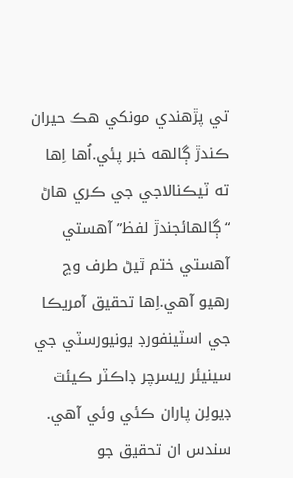تي پڙهندي مونکي هڪ حيران ڪندڙ ڳالهه خبر پئي.اُها اِها ته ٽيڪنالاجي جي ڪري هاڻ “ڳالهائجندڙ لفظ” آهستي آهستي ختم ٿيڻ طرف وڃ رهيو آهي.اِها تحقيق آمريڪا جي اسٽينفورڊ يونيورسٽي جي سينيئر ريسرچر ڊاڪٽر ڪيئٿ ڊيولِن پاران ڪئي وئي آهي. سندس ان تحقيق جو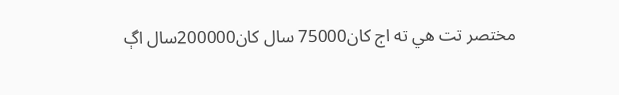مختصر تت هي ته اڄ کان75000 سال کان200000سال اڳ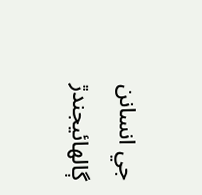جي انسانن ڳالهائيجندڙ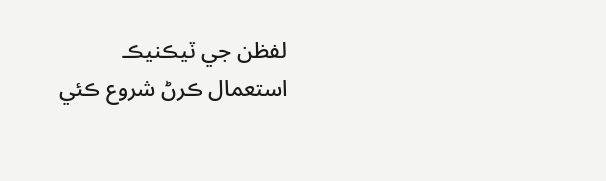لفظن جي ٽيڪنيڪ استعمال ڪرڻ شروع ڪئي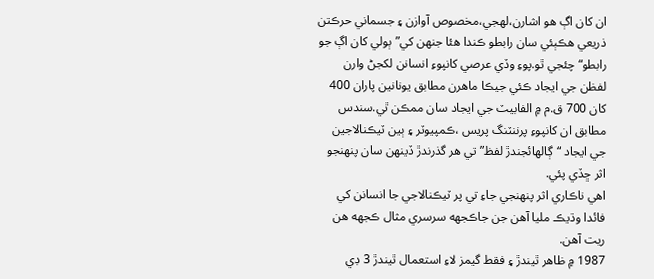ان کان اڳ هو اشارن،لهجي،مخصوص آوازن ۽ جسماني حرڪتن ذريعي هڪٻئي سان رابطو ڪندا هئا جنهن کي”ٻولي کان اڳ جو رابطو“ چئجي ٿو.پوءِ وڏي عرصي کانپوءِ انسانن لکجڻ وارن لفظن جي ايجاد ڪئي جيڪا ماهرن مطابق يونانين پاران 400 کان 700 ق.م ۾ الفابيٽ جي ايجاد سان ممڪن ٿي.سندس مطابق ان کانپوءِ پرننٽنگ پريس ،ڪمپيوٽر ۽ ٻين ٽيڪنالاجين جي ايجاد “ڳالهائجندڙ لفظ” تي هر گذرندڙ ڏينهن سان پنهنجو اثر ڇڏي پئي.
اهي ناڪاري اثر پنهنجي جاءِ تي پر ٽيڪنالاجي جا انسانن کي فائدا وڌيڪ مليا آهن جن جاڪجهه سرسري مثال ڪجهه هن ريت آهن.
1987 ۾ ظاهر ٿيندڙ ۽ فقط گيمز لاءِ استعمال ٿيندڙ 3 ڊي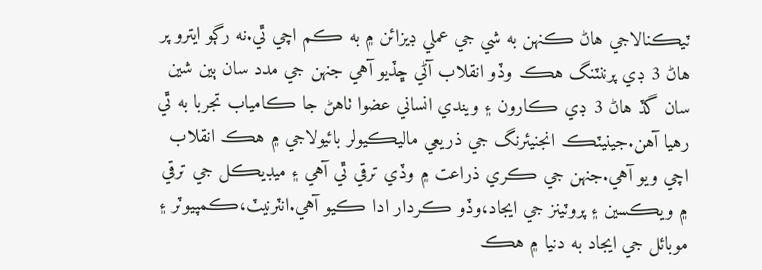ٽيڪنالاجي هاڻ ڪنهن به شي جي عملي ڊيزائن ۾ به ڪم اچي ٿي.نه رڳو ايترو پر هاڻ 3 ڊي پرننٽنگ هڪ وڏو انقلاب آڻي ڇڏيو آهي جنهن جي مدد سان ٻين شين سان گڏ هاڻ 3 ڊي ڪارون ۽ ويندي انساني عضوا ٺاهڻ جا ڪامياب تجربا به ٿي رهيا آهن.جينيٽڪ انجنيئرنگ جي ذريعي ماليڪيولر بائيولاجي ۾ هڪ انقلاب اچي ويو آهي.جنهن جي ڪري ذراعت ۾ وڏي ترقي ٿي آهي ۽ ميڊيڪل جي ترقي ۾ ويڪسين ۽ پروٽينز جي ايجاد،وڏو ڪردار ادا ڪيو آهي.انٽرنيٽ،ڪمپيوٽر ۽ موبائل جي ايجاد به دنيا ۾ هڪ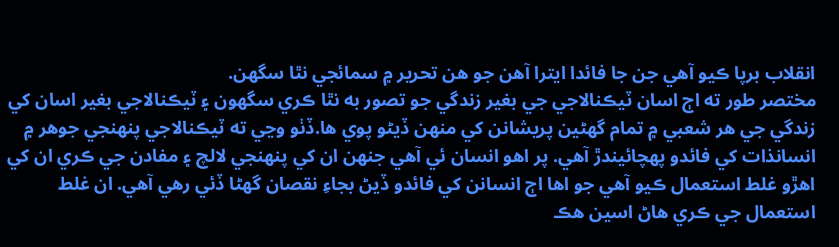انقلاب برپا ڪيو آهي جن جا فائدا ايترا آهن جو هن تحرير ۾ سمائجي نٿا سگھن.
مختصر طور ته اڄ اسان ٽيڪنالاجي جي بغير زندگي جو تصور به نٿا ڪري سگھون ۽ ٽيڪنالاجي بغير اسان کي زندگي جي هر شعبي ۾ تمام گھڻين پريشانن کي منهن ڏيڻو پوي ها.ڏٺو وڃي ته ٽيڪنالاجي پنهنجي جوهر ۾ انسانذات کي فائدو پهچائيندڙ آهي. پر اهو انسان ئي آهي جنهن ان کي پنهنجي لالچ ۽ مفادن جي ڪري ان کي اهڙو غلط استعمال ڪيو آهي جو اها اڄ انسانن کي فائدو ڏيڻ بجاءِ نقصان گھڻا ڏئي رهي آهي. ان غلط استعمال جي ڪري هاڻ اسين هڪ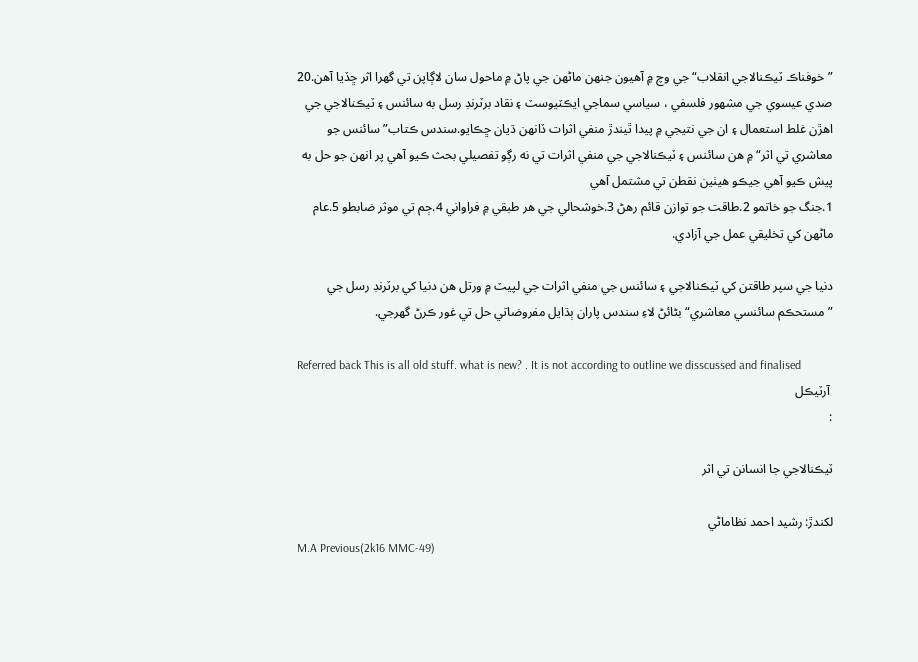”خوفناڪ ٽيڪنالاجي انقلاب“ جي وچ ۾ آهيون جنهن ماڻهن جي پاڻ ۾ ماحول سان لاڳاپن تي گھرا اثر ڇڏيا آهن.20 صدي عيسوي جي مشهور فلسفي ، سياسي سماجي ايڪٽيوسٽ ۽ نقاد برٽرنڊ رسل به سائنس ۽ ٽيڪنالاجي جي اهڙن غلط استعمال ۽ ان جي نتيجي ۾ پيدا ٿيندڙ منفي اثرات ڏانهن ڌيان ڇڪايو.سندس ڪتاب”سائنس جو معاشري تي اثر“ ۾ هن سائنس ۽ ٽيڪنالاجي جي منفي اثرات تي نه رڳو تفصيلي بحث ڪيو آهي پر انهن جو حل به پيش ڪيو آهي جيڪو هيٺين نقطن تي مشتمل آهي
1.جنگ جو خاتمو 2.طاقت جو توازن قائم رهڻ 3.خوشحالي جي هر طبقي ۾ فراواني 4.ڄم تي موثر ضابطو 5.عام ماڻهن کي تخليقي عمل جي آزادي.

دنيا جي سپر طاقتن کي ٽيڪنالاجي ۽ سائنس جي منفي اثرات جي لپيٽ ۾ ورتل هن دنيا کي برٽرنڊ رسل جي ”مستحڪم سائنسي معاشري“ بڻائڻ لاءِ سندس پاران ٻڌايل مفروضاتي حل تي غور ڪرڻ گھرجي.

Referred back This is all old stuff. what is new? . It is not according to outline we disscussed and finalised
 آرٽيڪل
:

ٽيڪنالاجي جا انسانن تي اثر

لکندڙ: رشيد احمد نظاماڻي
M.A Previous(2k16 MMC-49)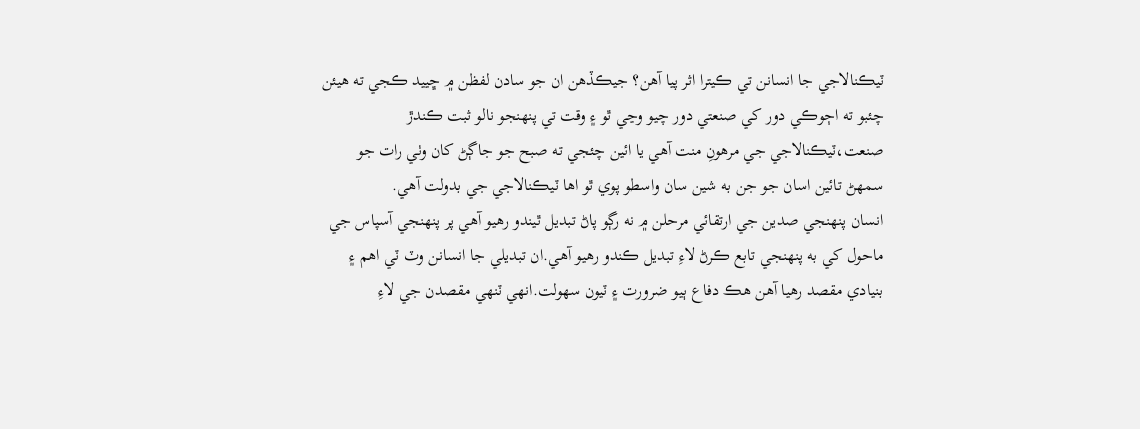ٽيڪنالاجي جا انسانن تي ڪيترا اثر پيا آهن؟ جيڪڏهن ان جو سادن لفظن ۾ ڇييد ڪجي ته هيئن چئبو ته اڄوڪي دور کي صنعتي دور چيو وڃي ٿو ۽ وقت تي پنهنجو نالو ثبت ڪندڙ صنعت،ٽيڪنالاجي جي مرهونِ منت آهي يا ائين چئجي ته صبح جو جاڳڻ کان وٺي رات جو سمهڻ تائين اسان جو جن به شين سان واسطو پوي ٿو اها ٽيڪنالاجي جي بدولت آهي.
انسان پنهنجي صدين جي ارتقائي مرحلن ۾ نه رڳو پاڻ تبديل ٿيندو رهيو آهي پر پنهنجي آسپاس جي ماحول کي به پنهنجي تابع ڪرڻ لاءِ تبديل ڪندو رهيو آهي.ان تبديلي جا انسانن وٽ ٽي اهم ۽ بنيادي مقصد رهيا آهن هڪ دفاع ٻيو ضرورت ۽ ٽيون سهولت.انهي ٽنهي مقصدن جي لاءِ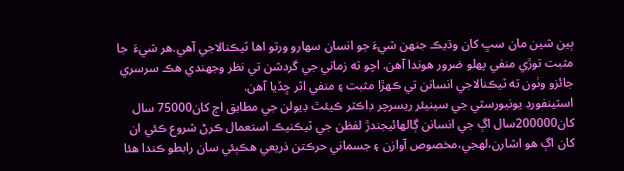ٻين شين مان سڀ کان وڌيڪ جنهن شيءَ جو انسان سهارو ورتو اها ٽيڪنالاجي آهي.هر شيءَ  جا مثبت توڙي منفي پهلو ضرور هوندا آهن. اچو ته زماني جي گردشن تي نظر وجهندي هڪ سرسري جائزو وٺون ته ٽيڪنالاجي انسانن تي ڪهڙا مثبت ۽ منفي اثر ڇڏيا آهن.
اسٽينفورڊ يونيورسٽي جي سينيئر ريسرچر ڊاڪٽر ڪيئٿ ڊيولن جي مطابق اڄ کان75000 سال کان200000سال اڳ جي انسانن ڳالهائيجندڙ لفظن جي ٽيڪنيڪ استعمال ڪرڻ شروع ڪئي ان کان اڳ هو اشارن،لهجي،مخصوص آوازن ۽ جسماني حرڪتن ذريعي هڪٻئي سان رابطو ڪندا هئا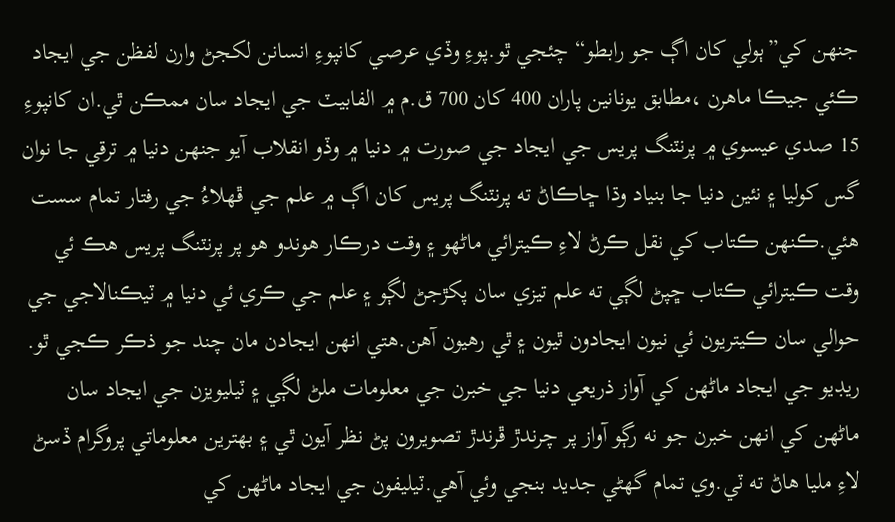جنهن کي”ٻولي کان اڳ جو رابطو“ چئجي ٿو.پوءِ وڏي عرصي کانپوءِ انسانن لکجڻ وارن لفظن جي ايجاد ڪئي جيڪا ماهرن ،مطابق يونانين پاران 400 کان 700 ق.م ۾ الفابيٽ جي ايجاد سان ممڪن ٿي.ان کانپوءِ 15 صدي عيسوي ۾ پرنٽنگ پريس جي ايجاد جي صورت ۾ دنيا ۾ وڏو انقلاب آيو جنهن دنيا ۾ ترقي جا نوان گس کوليا ۽ نئين دنيا جا بنياد وڌا ڇاڪاڻ ته پرنٽنگ پريس کان اڳ ۾ علم جي ڦهلاءُ جي رفتار تمام سست هئي.ڪنهن ڪتاب کي نقل ڪرڻ لاءِ ڪيترائي ماڻهو ۽ وقت درڪار هوندو هو پر پرنٽنگ پريس هڪ ئي وقت ڪيترائي ڪتاب ڇپڻ لڳي ته علم تيزي سان پکڙجڻ لڳو ۽ علم جي ڪري ئي دنيا ۾ ٽيڪنالاجي جي حوالي سان ڪيتريون ئي نيون ايجادون ٿيون ۽ ٿي رهيون آهن.هتي انهن ايجادن مان چند جو ذڪر ڪجي ٿو.
ريڊيو جي ايجاد ماڻهن کي آواز ذريعي دنيا جي خبرن جي معلومات ملڻ لڳي ۽ ٽيليويزن جي ايجاد سان ماڻهن کي انهن خبرن جو نه رڳو آواز پر چرندڙ ڦرندڙ تصويرون پڻ نظر آيون ٿي ۽ بهترين معلوماتي پروگرام ڏسڻ لاءِ مليا هاڻ ته ٽي.وي تمام گھڻي جديد بنجي وئي آهي.ٽيليفون جي ايجاد ماڻهن کي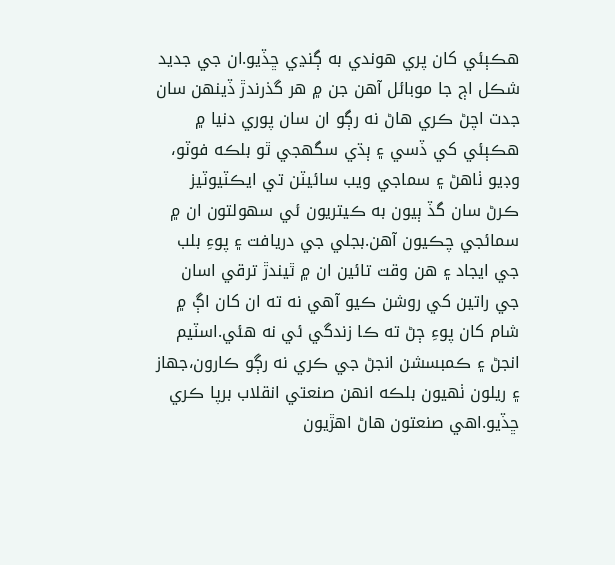هڪٻئي کان پري هوندي به ڳنڍي ڇڏيو.ان جي جديد شڪل اڄ جا موبائل آهن جن ۾ هر گذرندڙ ڏينهن سان جدت اچڻ ڪري هاڻ نه رڳو ان سان پوري دنيا ۾ هڪٻئي کي ڏسي ۽ ٻڌي سگھجي ٿو بلڪه فوٽو، وڊيو ٺاهڻ ۽ سماجي ويب سائيٽن تي ايڪٽيوٽيز ڪرڻ سان گڏ ٻيون به ڪيتريون ئي سهولتون ان ۾ سمائجي چڪيون آهن.بجلي جي دريافت ۽ پوءِ بلب جي ايجاد ۽ هن وقت تائين ان ۾ ٿيندڙ ترقي اسان جي راتين کي روشن ڪيو آهي نه ته ان کان اڳ ۾ شام کان پوءِ ڄڻ ته ڪا زندگي ئي نه هئي.اسٽيم انجڻ ۽ ڪمبسشن انجڻ جي ڪري نه رڳو ڪارون،جهاز ۽ ريلون ٺهيون بلڪه انهن صنعتي انقلاب برپا ڪري ڇڏيو.اهي صنعتون هاڻ اهڙيون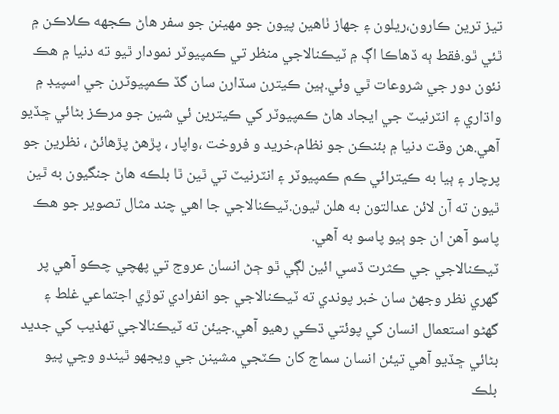تيز ترين ڪارون،ريلون ۽ جهاز ٺاهين پيون جو مهينن جو سفر هاڻ ڪجهه ڪلاڪن ۾ ٿئي ٿو.فقط ٻه ڏهاڪا اڳ ۾ ٽيڪنالاجي منظر تي ڪمپيوٽر نمودار ٿيو ته دنيا ۾ هڪ نئون دور جي شروعات ٿي وئي.ٻين ڪيترن سڌارن سان گڏ ڪمپيوٽرن جي اسپيڊ ۾ واڌاري ۽ انٽرنيٽ جي ايجاد هاڻ ڪمپيوٽر کي ڪيترين ئي شين جو مرڪز بڻائي ڇڏيو آهي.هن وقت دنيا ۾ بئنڪن جو نظام،خريد و فروخت ،واپار ، پڙهڻ پڙهائڻ ، نظرين جو پرچار ۽ ٻيا به ڪيترائي ڪم ڪمپيوٽر ۽ انٽرنيٽ تي ٿين ٿا بلڪه هاڻ جنگيون به ٿين ٿيون ته آن لائن عدالتون به هلن ٿيون.ٽيڪنالاجي جا اهي چند مثال تصوير جو هڪ پاسو آهن ان جو ٻيو پاسو به آهي.
ٽيڪنالاجي جي ڪثرت ڏسي ائين لڳي ٿو ڄڻ انسان عروج تي پهچي چڪو آهي پر گھري نظر وجهڻ سان خبر پوندي ته ٽيڪنالاجي جو انفرادي توڙي اجتماعي غلط ۽ گهڻو استعمال انسان کي پوئتي ڌڪي رهيو آهي.جيئن ته ٽيڪنالاجي تهذيب کي جديد بڻائي ڇڏيو آهي تيئن انسان سماج کان ڪٽجي مشينن جي ويجهو ٿيندو وڃي پيو بلڪ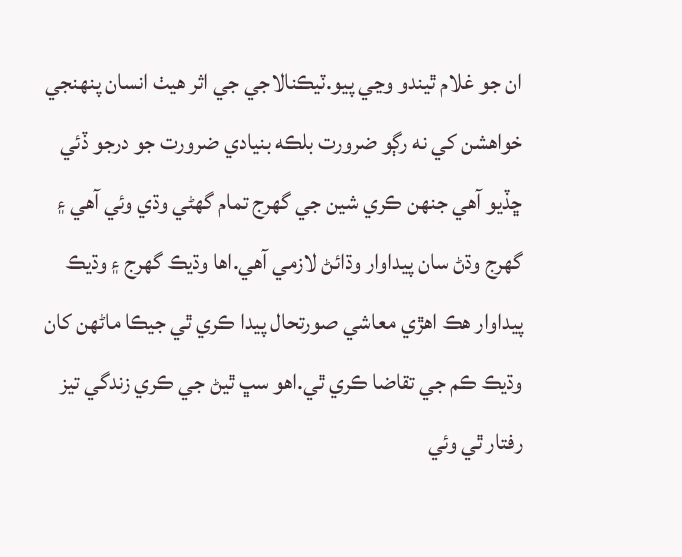ان جو غلام ٿيندو وڃي پيو.ٽيڪنالاجي جي اثر هيٺ انسان پنهنجي خواهشن کي نه رڳو ضرورت بلڪه بنيادي ضرورت جو درجو ڏئي ڇڏيو آهي جنهن ڪري شين جي گهرج تمام گهڻي وڌي وئي آهي ۽ گھرج وڌڻ سان پيداوار وڌائڻ لازمي آهي.اها وڌيڪ گھرج ۽ وڌيڪ پيداوار هڪ اهڙي معاشي صورتحال پيدا ڪري ٿي جيڪا ماڻهن کان وڌيڪ ڪم جي تقاضا ڪري ٿي.اهو سڀ ٿيڻ جي ڪري زندگي تيز رفتار ٿي وئي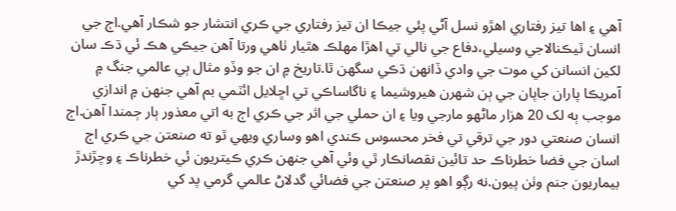آهي ۽ اها تيز رفتاري اهڙو نسل آڻي پئي جيڪا ان تيز رفتاري جي ڪري انتشار جو شڪار آهي.اڄ جي انسان ٽيڪنالاجي وسيلي،دفاع جي نالي تي اهڙا مهلڪ هٿيار ٺاهي ورتا آهن جيڪي هڪ ئي ڌڪ سان لکين انسانن کي موت جي وادي ڏانهن ڌڪي سگهن ٿا.تاريخ ۾ ان جو وڏو مثال ٻي عالمي جنگ ۾ آمريڪا پاران جاپان جي ٻن شهرن هيروشيما ۽ ناگاساڪي تي اڇلايل ائٽمي بم آهي جنهن ۾ اندازي موجب ٻه لک 20 هزار ماڻهو مارجي ويا ۽ ان حملي جي اثر جي ڪري اڄ به اتي معذور ٻار ڄمندا آهن.اڄ انسان صنعتي دور جي ترقي تي فخر محسوس ڪندي اهو وساري ويهي ٿو ته صنعتن جي ڪري اڄ اسان جي فضا خطرناڪ حد تائين نقصانڪار ٿي وئي آهي جنهن ڪري ڪيتريون ئي خطرناڪ ۽ وچڙندڙ بيماريون جنم وٺن پيون.نه رڳو اهو پر صنعتن جي فضائي گدلاڻ عالمي گرمي پد کي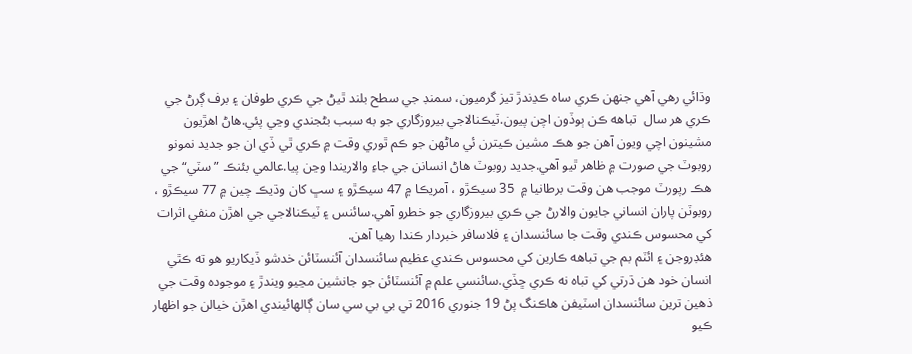وڌائي رهي آهي جنهن ڪري ساه ڪڍندڙ تيز گرميون، سمنڊ جي سطح بلند ٿيڻ جي ڪري طوفان ۽ برف ڳرڻ جي ڪري هر سال  تباهه ڪن ٻوڏون اچن پيون.ٽيڪنالاجي بيروزگاري جو به سبب بڻجندي وڃي پئي.هاڻ اهڙيون مشينون اچي ويون آهن جو هڪ مشين ڪيترن ئي ماڻهن جو ڪم ٿوري وقت ۾ ڪري ٿي ڏي ان جو جديد نمونو  روبوٽ جي صورت ۾ ظاهر ٿيو آهي.جديد روبوٽ هاڻ انسانن جي جاءِ والاريندا وڃن پيا.عالمي بئنڪ ”سٽي“ جي هڪ رپورٽ موجب هن وقت برطانيا ۾  35 سيڪڙو ، آمريڪا ۾ 47 سيڪڙو ۽ سڀ کان وڌيڪ چين ۾ 77 سيڪڙو ، روبوٽن پاران انساني جايون والارڻ جي ڪري بيروزگاري جو خطرو آهي.سائنس ۽ ٽيڪنالاجي جي اهڙن منفي اثرات کي محسوس ڪندي وقت جا سائنسدان ۽ فلاسافر خبردار ڪندا رهيا آهن.
هئڊروجن ۽ ائٽم بم جي تباهه ڪارين کي محسوس ڪندي عظيم سائنسدان آئنسٽائن خدشو ڏيکاريو هو ته ڪٿي انسان خود هن ڌرتي کي تباه نه ڪري ڇڏي.سائنسي علم ۾ آئنسٽائن جو جانشين مڃيو ويندڙ ۽ موجوده وقت جي ذهين ترين سائنسدان اسٽيفن هاڪنگ پڻ 19 جنوري 2016 تي بي بي سي سان ڳالهائيندي اهڙن خيالن جو اظهار ڪيو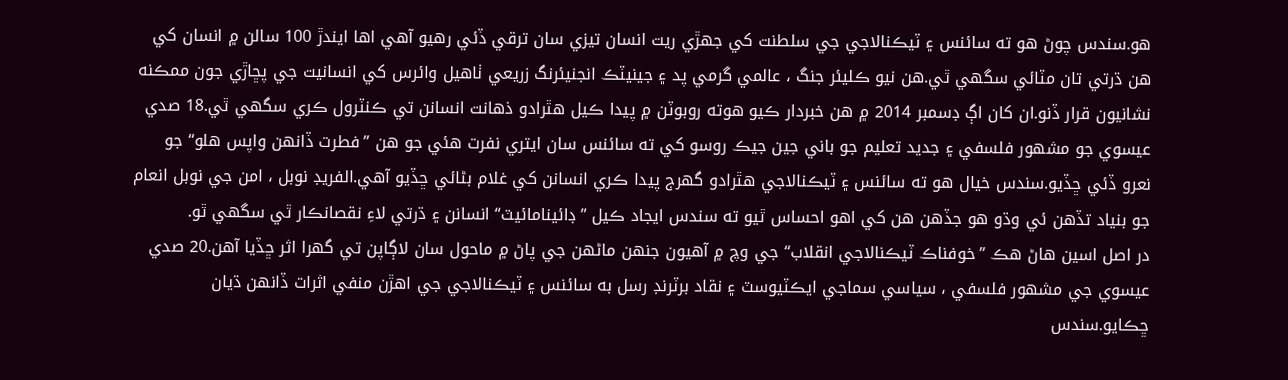هو.سندس چوڻ هو ته سائنس ۽ ٽيڪنالاجي جي سلطنت کي جهڙي ريت انسان تيزي سان ترقي ڏئي رهيو آهي اها ايندڙ 100 سالن ۾ انسان کي هن ڌرتي تان مٽائي سگهي ٿي.هن نيو ڪليئر جنگ ، عالمي گرمي پد ۽ جينيٽڪ انجنيئرنگ زريعي ٺاهيل وائرس کي انسانيت جي پڇاڙي جون ممڪنه نشانيون قرار ڏنو.ان کان اڳ ڊسمبر 2014 ۾ هن خبردار ڪيو هوته روبوٽن ۾ پيدا ڪيل هٿرادو ذهانت انسانن تي ڪنٽرول ڪري سگهي ٿي.18 صدي عيسوي جو مشهور فلسفي ۽ جديد تعليم جو باني جين جيڪ روسو کي ته سائنس سان ايتري نفرت هئي جو هن ”فطرت ڏانهن واپس هلو“ جو نعرو ڏئي ڇڏيو.سندس خيال هو ته سائنس ۽ ٽيڪنالاجي هٿرادو گھرج پيدا ڪري انسانن کي غلام بڻائي ڇڏيو آهي.الفريڊ نوبل ، امن جي نوبل انعام جو بنياد تڏهن ئي وڌو هو جڏهن هن کي اهو احساس ٿيو ته سندس ايجاد ڪيل ”ڊائينامائيٽ“ انسانن ۽ ڌرتي لاءِ نقصانڪار ٿي سگهي ٿو.
در اصل اسين هاڻ هڪ ”خوفناڪ ٽيڪنالاجي انقلاب“ جي وچ ۾ آهيون جنهن ماڻهن جي پاڻ ۾ ماحول سان لاڳاپن تي گھرا اثر ڇڏيا آهن.20 صدي عيسوي جي مشهور فلسفي ، سياسي سماجي ايڪٽيوسٽ ۽ نقاد برٽرنڊ رسل به سائنس ۽ ٽيڪنالاجي جي اهڙن منفي اثرات ڏانهن ڌيان ڇڪايو.سندس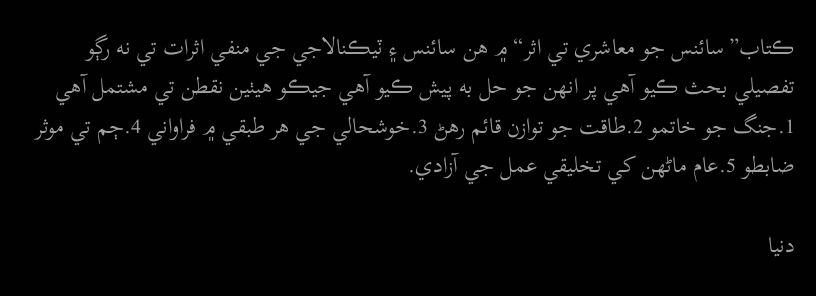ڪتاب”سائنس جو معاشري تي اثر“ ۾ هن سائنس ۽ ٽيڪنالاجي جي منفي اثرات تي نه رڳو تفصيلي بحث ڪيو آهي پر انهن جو حل به پيش ڪيو آهي جيڪو هيٺين نقطن تي مشتمل آهي
1.جنگ جو خاتمو 2.طاقت جو توازن قائم رهڻ 3.خوشحالي جي هر طبقي ۾ فراواني 4.ڄم تي موثر ضابطو 5.عام ماڻهن کي تخليقي عمل جي آزادي.

دنيا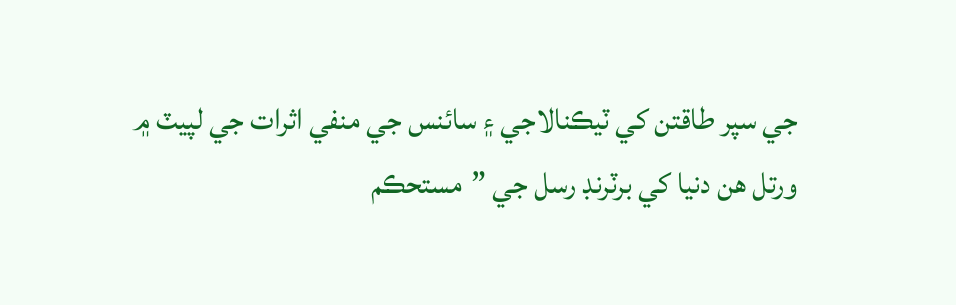جي سپر طاقتن کي ٽيڪنالاجي ۽ سائنس جي منفي اثرات جي لپيٽ ۾ ورتل هن دنيا کي برٽرنڊ رسل جي ”مستحڪم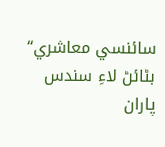سائنسي معاشري“ بڻائڻ لاءِ سندس پاران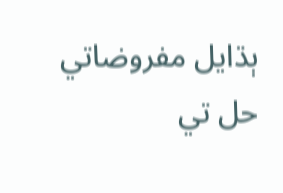ٻڌايل مفروضاتي حل تي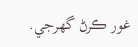غور ڪرڻ گھرجي.